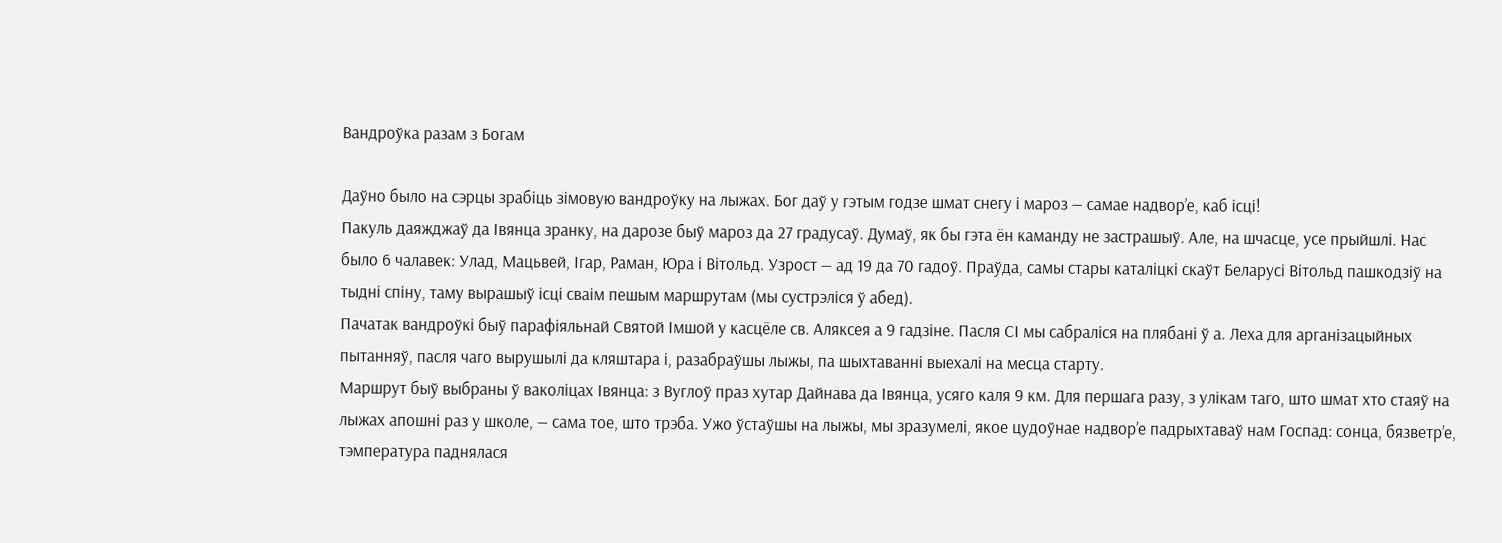Вандроўка разам з Богам

Даўно было на сэрцы зрабіць зімовую вандроўку на лыжах. Бог даў у гэтым годзе шмат снегу і мароз — самае надвор’е, каб ісці!
Пакуль даяжджаў да Івянца зранку, на дарозе быў мароз да 27 градусаў. Думаў, як бы гэта ён каманду не застрашыў. Але, на шчасце, усе прыйшлі. Нас было 6 чалавек: Улад, Мацьвей, Ігар, Раман, Юра і Вітольд. Узрост — ад 19 да 70 гадоў. Праўда, самы стары каталіцкі скаўт Беларусі Вітольд пашкодзіў на тыдні спіну, таму вырашыў ісці сваім пешым маршрутам (мы сустрэліся ў абед).
Пачатак вандроўкі быў парафіяльнай Святой Імшой у касцёле св. Аляксея а 9 гадзіне. Пасля СІ мы сабраліся на плябані ў а. Леха для арганізацыйных пытанняў, пасля чаго вырушылі да кляштара і, разабраўшы лыжы, па шыхтаванні выехалі на месца старту.
Маршрут быў выбраны ў ваколіцах Івянца: з Вуглоў праз хутар Дайнава да Івянца, усяго каля 9 км. Для першага разу, з улікам таго, што шмат хто стаяў на лыжах апошні раз у школе, — сама тое, што трэба. Ужо ўстаўшы на лыжы, мы зразумелі, якое цудоўнае надвор’е падрыхтаваў нам Госпад: сонца, бязветр’е, тэмпература паднялася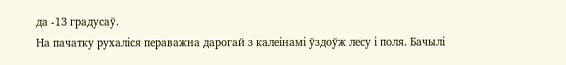да -13 градусаў.
На пачатку рухаліся пераважна дарогай з калеінамі ўздоўж лесу і поля. Бачылі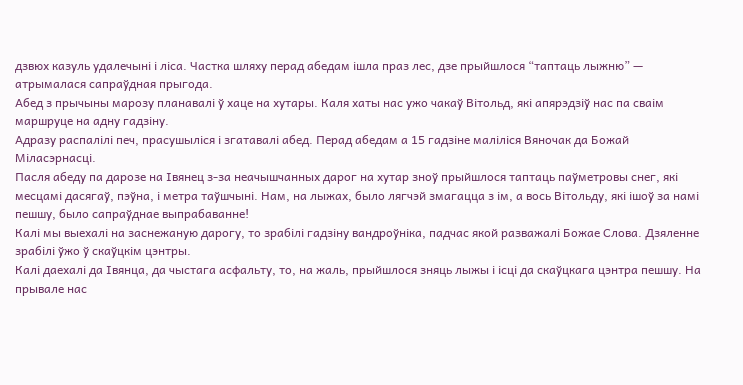дзвюх казуль удалечыні і ліса. Частка шляху перад абедам ішла праз лес, дзе прыйшлося “таптаць лыжню” — атрымалася сапраўдная прыгода.
Абед з прычыны марозу планавалі ў хаце на хутары. Каля хаты нас ужо чакаў Вітольд, які апярэдзіў нас па сваім маршруце на адну гадзіну.
Адразу распалілі печ, прасушыліся і згатавалі абед. Перад абедам а 15 гадзіне маліліся Вяночак да Божай Міласэрнасці.
Пасля абеду па дарозе на Івянец з-за неачышчанных дарог на хутар зноў прыйшлося таптаць паўметровы снег, які месцамі дасягаў, пэўна, і метра таўшчыні. Нам, на лыжах, было лягчэй змагацца з ім, а вось Вітольду, які ішоў за намі пешшу, было сапраўднае выпрабаванне!
Калі мы выехалі на заснежаную дарогу, то зрабілі гадзіну вандроўніка, падчас якой разважалі Божае Слова. Дзяленне зрабілі ўжо ў скаўцкім цэнтры.
Калі даехалі да Івянца, да чыстага асфальту, то, на жаль, прыйшлося зняць лыжы і ісці да скаўцкага цэнтра пешшу. На прывале нас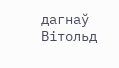дагнаў Вітольд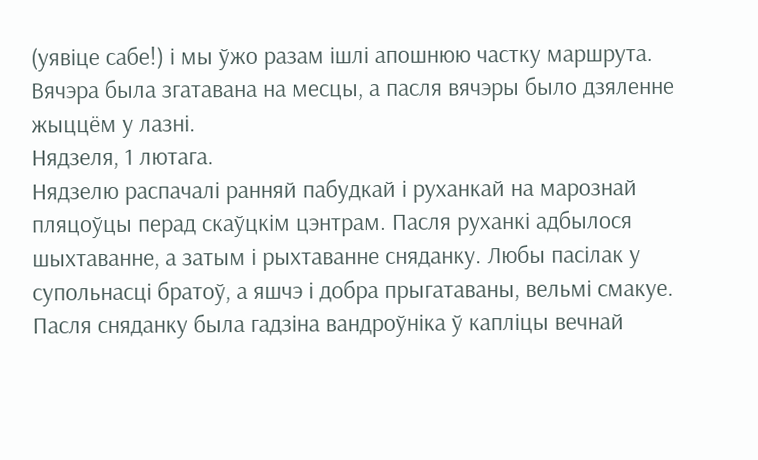(уявіце сабе!) і мы ўжо разам ішлі апошнюю частку маршрута.
Вячэра была згатавана на месцы, а пасля вячэры было дзяленне жыццём у лазні.
Нядзеля, 1 лютага.
Нядзелю распачалі ранняй пабудкай і руханкай на марознай пляцоўцы перад скаўцкім цэнтрам. Пасля руханкі адбылося шыхтаванне, а затым і рыхтаванне сняданку. Любы пасілак у супольнасці братоў, а яшчэ і добра прыгатаваны, вельмі смакуе. Пасля сняданку была гадзіна вандроўніка ў капліцы вечнай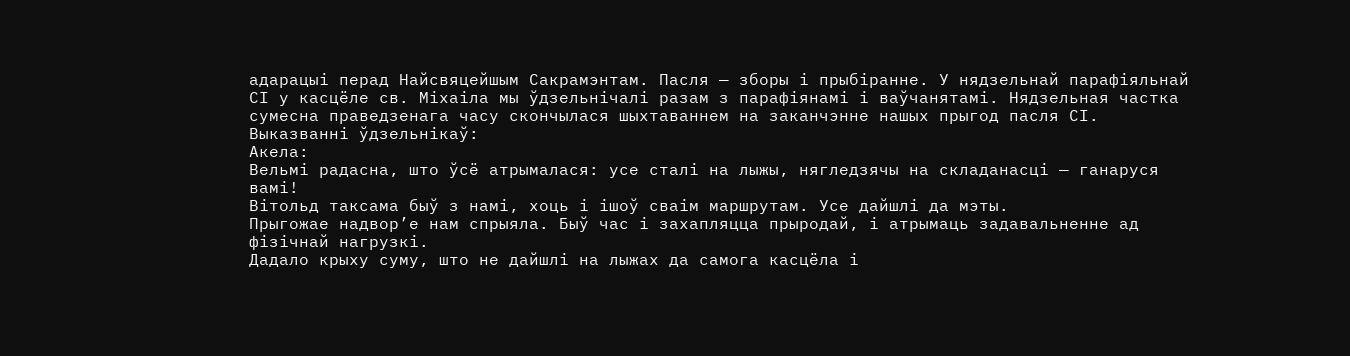адарацыі перад Найсвяцейшым Сакрамэнтам. Пасля — зборы і прыбіранне. У нядзельнай парафіяльнай СІ у касцёле св. Міхаіла мы ўдзельнічалі разам з парафіянамі і ваўчанятамі. Нядзельная частка сумесна праведзенага часу скончылася шыхтаваннем на заканчэнне нашых прыгод пасля СІ.
Выказванні ўдзельнікаў:
Акела:
Вельмі радасна, што ўсё атрымалася: усе сталі на лыжы, нягледзячы на складанасці — ганаруся вамі!
Вітольд таксама быў з намі, хоць і ішоў сваім маршрутам. Усе дайшлі да мэты.
Прыгожае надвор’е нам спрыяла. Быў час і захапляцца прыродай, і атрымаць задавальненне ад фізічнай нагрузкі.
Дадало крыху суму, што не дайшлі на лыжах да самога касцёла і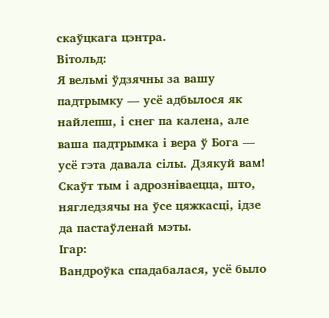скаўцкага цэнтра.
Вітольд:
Я вельмі ўдзячны за вашу падтрымку — усё адбылося як найлепш, і снег па калена, але ваша падтрымка і вера ў Бога — усё гэта давала сілы. Дзякуй вам! Скаўт тым і адрозніваецца, што, нягледзячы на ўсе цяжкасці, ідзе да пастаўленай мэты.
Ігар:
Вандроўка спадабалася, усё было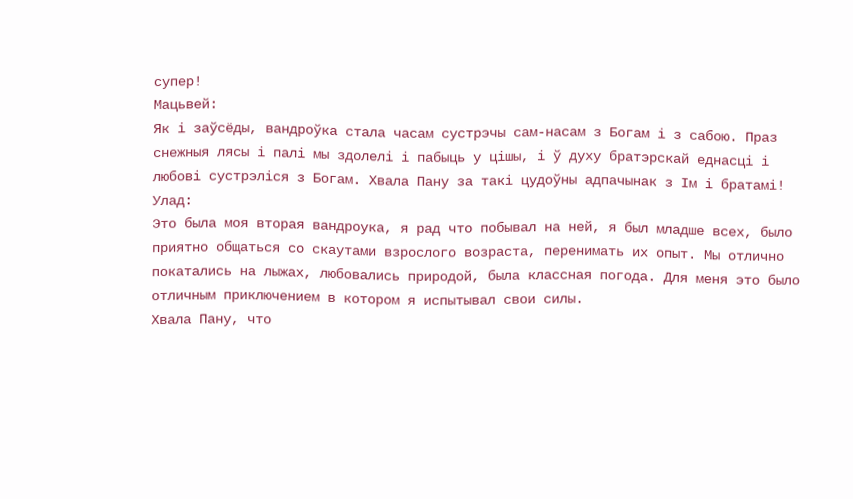супер!
Мацьвей:
Як і заўсёды, вандроўка стала часам сустрэчы сам-насам з Богам і з сабою. Праз снежныя лясы і палі мы здолелі і пабыць у цішы, і ў духу братэрскай еднасці і любові сустрэліся з Богам. Хвала Пану за такі цудоўны адпачынак з Ім і братамі!
Улад:
Это была моя вторая вандроука, я рад что побывал на ней, я был младше всех, было приятно общаться со скаутами взрослого возраста, перенимать их опыт. Мы отлично покатались на лыжах, любовались природой, была классная погода. Для меня это было отличным приключением в котором я испытывал свои силы.
Хвала Пану, что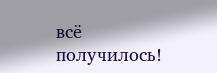всё получилось!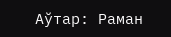Аўтар: Раман